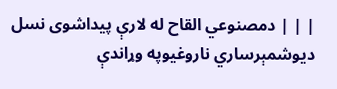| | | دمصنوعي القاح له لارې پيداشوی نسل ديوشمېرساري ناروغيوپه وړاندې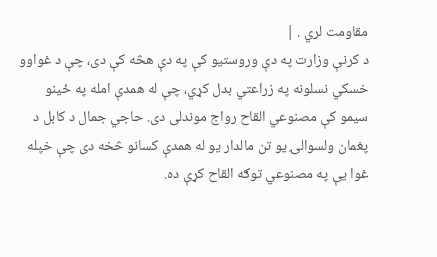مقاومت لري . |
د کرنې وزارت په دې وروستيو کې په دې هڅه کې دی، چې د غواوو خسکي نسلونه په زراعتي بدل کړي، چې له همدې امله په ځينو سيمو کې مصنوعي القاح رواج موندلی دی. حاجي جمال د کابل د پغمان ولسوالۍ يو تن مالدار يو له همدې کسانو څخه دی چې خپله غوا يې په مصنوعي توګه القاح کړې ده.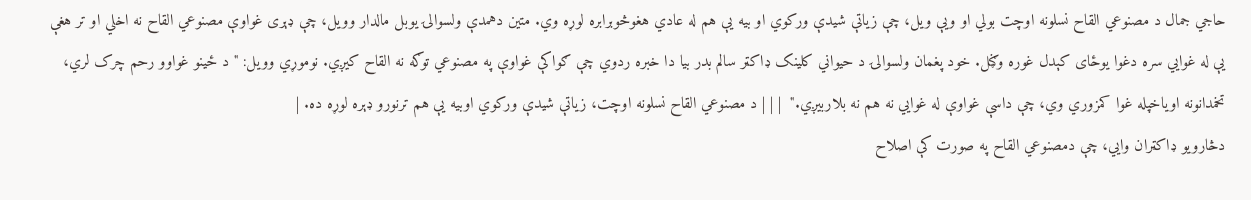حاجي جمال د مصنوعي القاح نسلونه اوچت بولي او ويې ويل، چې زياتې شيدې ورکوي او بيه يې هم له عادي هغوڅوبرابره لوړه وي. متين دهمدې ولسوالۍ يوبل مالدار وويل، چې ډېری غواوې مصنوعي القاح نه اخلي او تر هغې يې له غوايي سره دغوا يوځای کېدل غوره وګڼل. خود پغمان ولسوالۍ د حيواني کلينک ډاکټر سالم بدر بيا دا خبره ردوي چې ګواکې غواوې په مصنوعي توګه نه القاح کيږي. نوموړي وويل: " د ځينو غواوو رحم چرک لري، تخمدانونه اوياخپله غوا کمزوري وي، چې داسې غواوې له غوايي نه هم نه بلاربيږي."  | | | د مصنوعي القاح نسلونه اوچت، زياتې شيدې ورکوي اوبيه يې هم ترنورو ډېره لوړه ده. |
دڅارويو ډاکټران وايي، چې دمصنوعي القاح په صورت کې اصلاح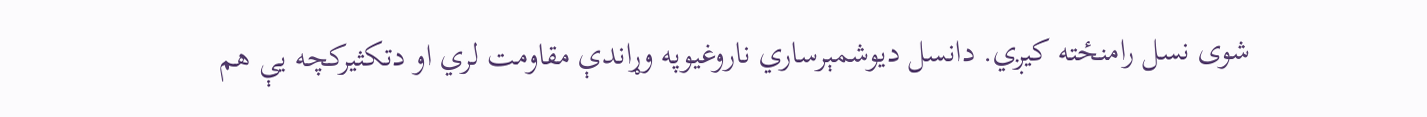شوی نسل رامنځته کيږي. دانسل ديوشمېرساري ناروغيوپه وړاندې مقاومت لري او دتکثيرکچه يې هم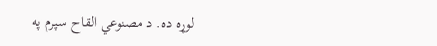لوړه ده. د مصنوعي القاح سپرم په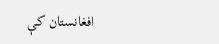افغانستان کې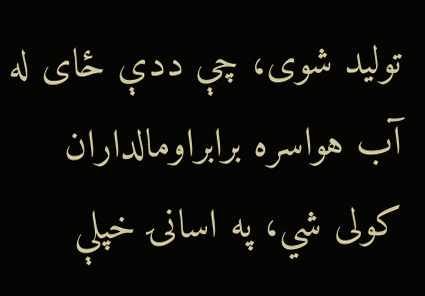توليد شوی، چې ددې ځای له آب هواسره برابراومالداران کولی شي، په اسانۍ خپلې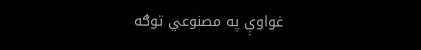غواوې په مصنوعي توګه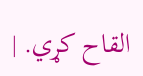القاح کړي. |